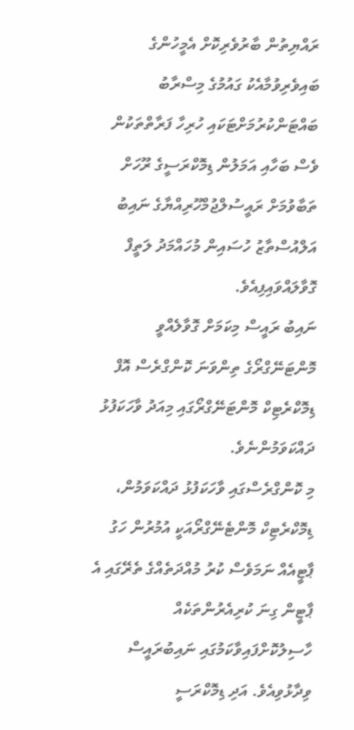ރައްޔިތުން ބާރުވެރިކޮށް އެމީހުންގެ ބައިވެރިވުމާއެކު ގައުމުގެ މިސްރާބު ބައްޓަންކުރުމަށްޓަކައި ހުރިހާ ފަރާތްތަކުން ވެސް ބަހާއި އަމަލުން ޑިމޮކްރަސީގެ ރޫހަށް ތަބާވުމަށް ރައީސުލްޖުމްހޫރިއްޔާގެ ނައިބު އަލްއުސްތާޒު ހުސައިން މުހައްމަދު ލަތީފް ގޮވާލައްވައިފިއެވެ.
ނައިބު ރައީސް މިކަމަށް ގޮވާލެއްވީ މޮންޓަނޭގްރޯގެ ތިންވަނަ ކޮންގްރެސް އޮފް ޑިމޮކްރެޓިކް މޮންޓަނޭގްރޯގައި މިއަދު ވާހަކަފުޅު ދައްކަވަމުންނެވެ.
މި ކޮންގްރެސްގައި ވާހަކަފުޅު ދައްކަވަމުން، ޑިމޮކްރެޓިކް މޮންޓެނޭގްރޯއަކީ އުމުރުން ހަގު ޕާޓީއެއް ނަމަވެސް ކުރު މުއްދަތެއްގެ ތެރޭގައި އެ ޕާޓީން ގިނަ ކުރިއެރުންތަކެއް ހާސިލުކޮށްފައިވާކަމުގައި ނައިބުރައީސް ވިދާޅުވިއެވެ. އަދި ޑިމޮކްރަސީ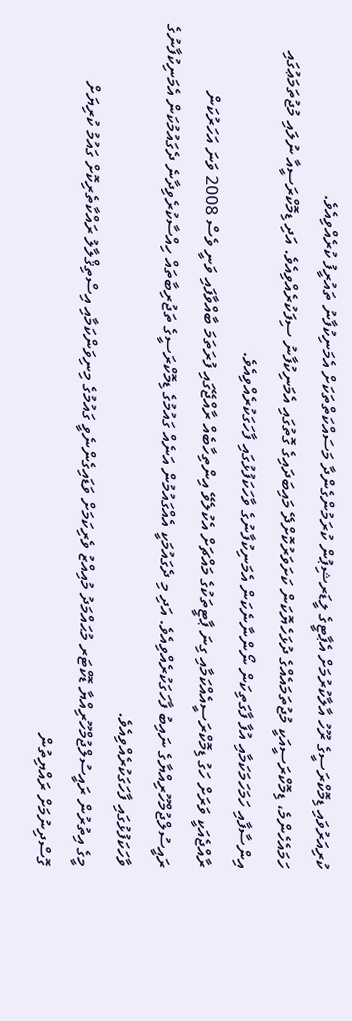ކުރިއަރުވައި ޑިމޮކްރަސީގެ ރޫހު އާލާކުރުމަށް އެޕާޓީގެ ލީޑަރޝިޕުން ކުރަމުންގެންދާ މަސައްކަތްތަކަށް އެމަނިކުފާނު ތައުރީފު ކުރެއްވިއެވެ.
ހަމައެހެންމެ، ޑިމޮކްރަސީއަކީ މުޖުތަމައެއްގެ ދުޅަހެޔޮކަން ކަށަވަރުކޮށްދޭ މައިބަދައިގެ ގޮތުގައި އެމަނިކުފާނު ސިފަކުރެއްވިއެވެ. އަދި ޑިމޮކްރަސީއާ ނުލައި މުޖުތަމަޢުގައި އިންސާފާއި ހަމަހަމަކަމާއި އުފާ ފާގަތިކަން ނޯންނާނެކަން އެމަނިކުފާނުގެ ވާހަކަފުޅުގައި ފާހަގަކުރެއްވިއެވެ.
ރާއްޖެއަކީ ވަރަށް ހަގު ޑިމޮކްރަސީއެއްކަމާއި ގިނަ ޕާޓީތަކުގެ މައްޗަށް އެކުލެވޭ އިންތިހާބެއް ރާއްޖޭގައި ފުރަތަމަ ބާއްވާފައި ވަނީ ވެސް 2008 ވަނަ އަހަރުކަން ރައީސުލްޖުމްހޫރިއްޔާގެ ނައިބު ފާހަގަކުރެއްވިއެވެ. އަދި މި ދެގައުމަކީ އެއްގައުމުން އަނެއް ގައުމުގެ ޑިމޮކްރަސީގެ ތަޖުރިބާތައް ހިއްސާކުރެވިދާނެ ދެގައުމުކަން އެމަނިކުފާނުގެ ވާހަކަފުޅުގައި ފާހަގަކުރެއްވިއެވެ.
މީގެ އިތުރުން ރައީސުލްޖުމްހޫރިއްޔާ ޑޮކްޓަރ މުޙައްމަދު މުއިއްޒު ވެރިކަމަށް ވަޑައިގެންނެވީ ގައުމުގެ މިނިވަންކަމާއި އިސްތިޤްލާލު ރައްކާތެރިކޮށް ގައުމު ކުރިޔަށް ގޮސްދިނުމަށް ރައްޔިތުން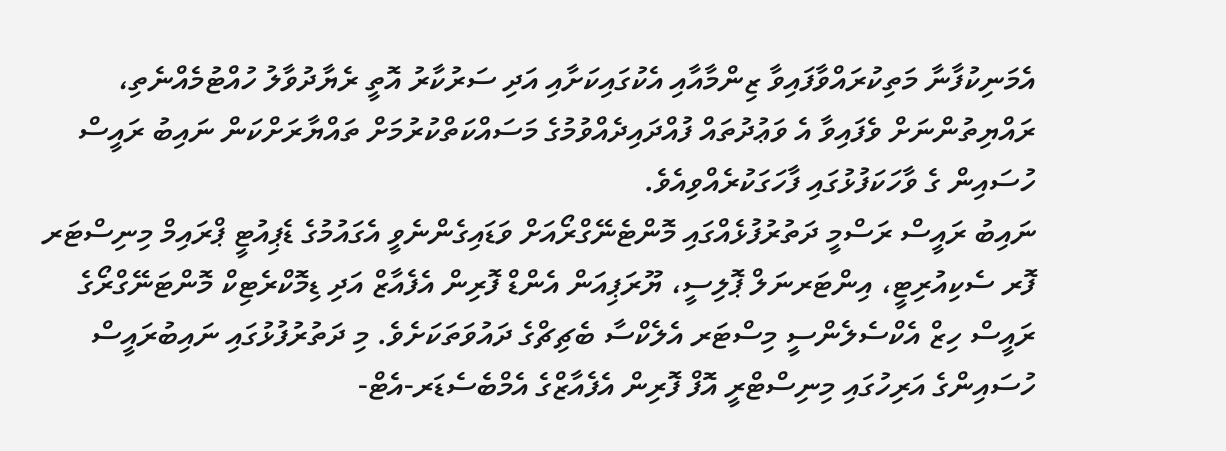އެމަނިކުފާނާ މަތިކުރައްވާފައިވާ ޒިންމާއާއި އެކުގައިކަށާއި އަދި ސަރުކާރު އޮތީ ރެޔާދުވާލު ހުއްޓުމެއްނެތި، ރައްޔިތުންނަށް ވެފައިވާ އެ ވަޢުދުތައް ފުއްދައިދެއްވުމުގެ މަސައްކަތްކުރުމަށް ތައްޔާރަށްކަން ނައިބު ރައީސް ހުސައިން ގެ ވާހަކަފުޅުގައި ފާހަގަކުރެއްވިއެވެ.
ނައިބު ރައީސް ރަސްމީ ދަތުރުފުޅެއްގައި މޮންޓެނޭގްރޯއަށް ވަޑައިގެންނެވީ އެގައުމުގެ ޑެޕިއުޓީ ޕްރައިމް މިނިސްޓަރ ފޮރ ސެކިއުރިޓީ، އިންޓަރނަލް ޕޮލިސީ، ޔޫރަޕިއަން އެންޑް ފޮރިން އެފެއާޒް އަދި ޑިމޮކްރެޓިކް މޮންޓަނޭގްރޯގެ ރައީސް ހިޒް އެކްސެލެންސީ މިސްޓަރ އެލެކްސާ ބެޗިޗްގެ ދައުވަތަކަށެވެ. މި ދަތުރުފުޅުގައި ނައިބުރައީސް ހުސައިންގެ އަރިހުގައި މިނިސްޓްރީ އޮފް ފޮރިން އެފެއާޒްގެ އެމްބެސެޑަރ-އެޓް-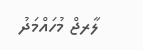ލާރޖް މުހައްމަދު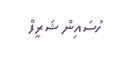ހުސައިން ޝަރީފް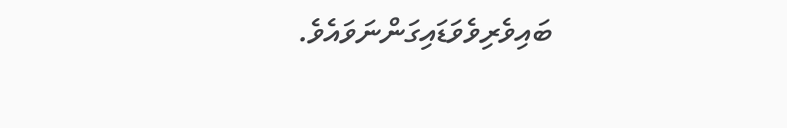ބައިވެރިވެވަޑައިގަންނަވައެވެ.